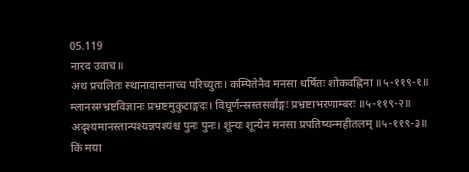05.119
नारद उवाच॥
अथ प्रचलितः स्थानादासनाच्च परिच्युतः। कम्पितेनैव मनसा धर्षितः शोकवह्निना ॥५-११९-१॥
म्लानस्रग्भ्रष्टविज्ञानः प्रभ्रष्टमुकुटाङ्गदः। विघूर्णन्स्रस्तसर्वाङ्गः प्रभ्रष्टाभरणाम्बरः ॥५-११९-२॥
अदृश्यमानस्तान्पश्यन्नपश्यंश्च पुनः पुनः। शून्यः शून्येन मनसा प्रपतिष्यन्महीतलम् ॥५-११९-३॥
किं मया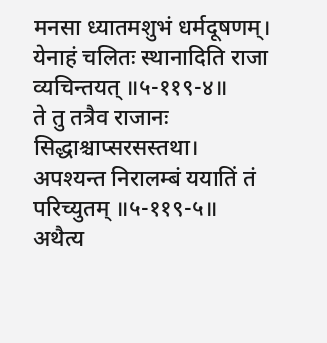मनसा ध्यातमशुभं धर्मदूषणम्। येनाहं चलितः स्थानादिति राजा व्यचिन्तयत् ॥५-११९-४॥
ते तु तत्रैव राजानः सिद्धाश्चाप्सरसस्तथा। अपश्यन्त निरालम्बं ययातिं तं परिच्युतम् ॥५-११९-५॥
अथैत्य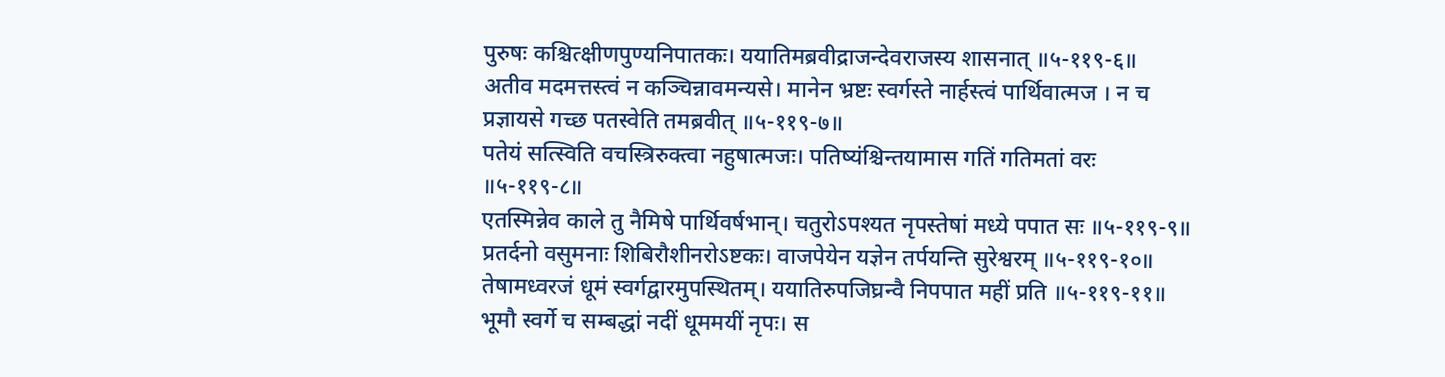पुरुषः कश्चित्क्षीणपुण्यनिपातकः। ययातिमब्रवीद्राजन्देवराजस्य शासनात् ॥५-११९-६॥
अतीव मदमत्तस्त्वं न कञ्चिन्नावमन्यसे। मानेन भ्रष्टः स्वर्गस्ते नार्हस्त्वं पार्थिवात्मज । न च प्रज्ञायसे गच्छ पतस्वेति तमब्रवीत् ॥५-११९-७॥
पतेयं सत्स्विति वचस्त्रिरुक्त्वा नहुषात्मजः। पतिष्यंश्चिन्तयामास गतिं गतिमतां वरः ॥५-११९-८॥
एतस्मिन्नेव काले तु नैमिषे पार्थिवर्षभान्। चतुरोऽपश्यत नृपस्तेषां मध्ये पपात सः ॥५-११९-९॥
प्रतर्दनो वसुमनाः शिबिरौशीनरोऽष्टकः। वाजपेयेन यज्ञेन तर्पयन्ति सुरेश्वरम् ॥५-११९-१०॥
तेषामध्वरजं धूमं स्वर्गद्वारमुपस्थितम्। ययातिरुपजिघ्रन्वै निपपात महीं प्रति ॥५-११९-११॥
भूमौ स्वर्गे च सम्बद्धां नदीं धूममयीं नृपः। स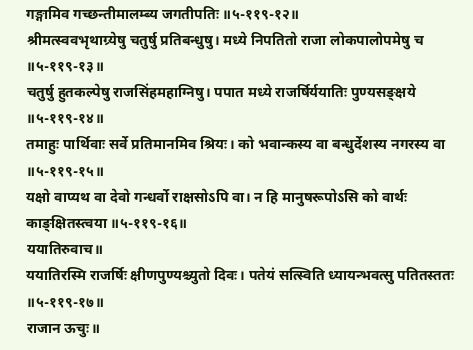गङ्गामिव गच्छन्तीमालम्ब्य जगतीपतिः ॥५-११९-१२॥
श्रीमत्स्ववभृथाग्र्येषु चतुर्षु प्रतिबन्धुषु। मध्ये निपतितो राजा लोकपालोपमेषु च ॥५-११९-१३॥
चतुर्षु हुतकल्पेषु राजसिंहमहाग्निषु। पपात मध्ये राजर्षिर्ययातिः पुण्यसङ्क्षये ॥५-११९-१४॥
तमाहुः पार्थिवाः सर्वे प्रतिमानमिव श्रियः। को भवान्कस्य वा बन्धुर्देशस्य नगरस्य वा ॥५-११९-१५॥
यक्षो वाप्यथ वा देवो गन्धर्वो राक्षसोऽपि वा। न हि मानुषरूपोऽसि को वार्थः काङ्क्षितस्त्वया ॥५-११९-१६॥
ययातिरुवाच॥
ययातिरस्मि राजर्षिः क्षीणपुण्यश्च्युतो दिवः। पतेयं सत्स्विति ध्यायन्भवत्सु पतितस्ततः ॥५-११९-१७॥
राजान ऊचुः॥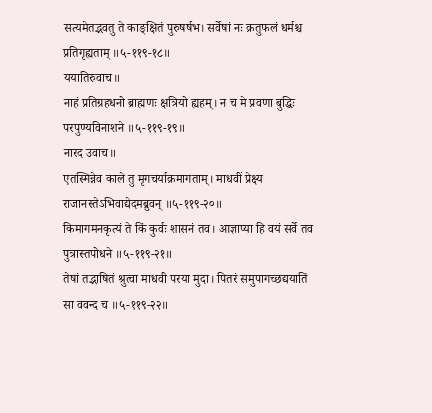सत्यमेतद्भवतु ते काङ्क्षितं पुरुषर्षभ। सर्वेषां नः क्रतुफलं धर्मश्च प्रतिगृह्यताम् ॥५-११९-१८॥
ययातिरुवाच॥
नाहं प्रतिग्रहधनो ब्राह्मणः क्षत्रियो ह्यहम्। न च मे प्रवणा बुद्धिः परपुण्यविनाशने ॥५-११९-१९॥
नारद उवाच॥
एतस्मिन्नेव काले तु मृगचर्याक्रमागताम्। माधवीं प्रेक्ष्य राजानस्तेऽभिवाद्येदमब्रुवन् ॥५-११९-२०॥
किमागमनकृत्यं ते किं कुर्वः शासनं तव। आज्ञाप्या हि वयं सर्वे तव पुत्रास्तपोधने ॥५-११९-२१॥
तेषां तद्भाषितं श्रुत्वा माधवी परया मुदा। पितरं समुपागच्छद्ययातिं सा ववन्द च ॥५-११९-२२॥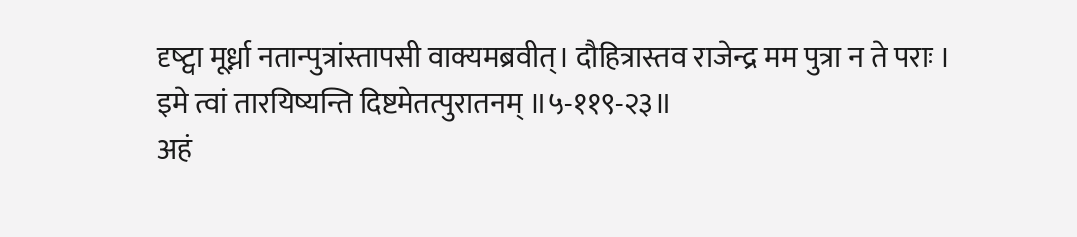दृष्ट्वा मूर्ध्ना नतान्पुत्रांस्तापसी वाक्यमब्रवीत्। दौहित्रास्तव राजेन्द्र मम पुत्रा न ते पराः । इमे त्वां तारयिष्यन्ति दिष्टमेतत्पुरातनम् ॥५-११९-२३॥
अहं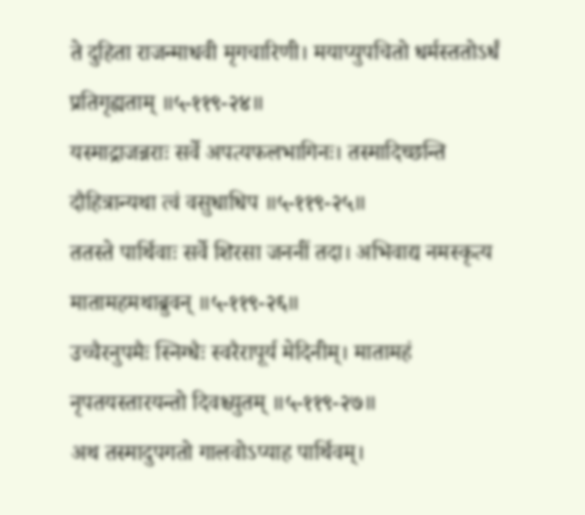ते दुहिता राजन्माधवी मृगचारिणी। मयाप्युपचितो धर्मस्ततोऽर्धं प्रतिगृह्यताम् ॥५-११९-२४॥
यस्माद्राजन्नराः सर्वे अपत्यफलभागिनः। तस्मादिच्छन्ति दौहित्रान्यथा त्वं वसुधाधिप ॥५-११९-२५॥
ततस्ते पार्थिवाः सर्वे शिरसा जननीं तदा। अभिवाद्य नमस्कृत्य मातामहमथाब्रुवन् ॥५-११९-२६॥
उच्चैरनुपमैः स्निग्धैः स्वरैरापूर्य मेदिनीम्। मातामहं नृपतयस्तारयन्तो दिवश्च्युतम् ॥५-११९-२७॥
अथ तस्मादुपगतो गालवोऽप्याह पार्थिवम्।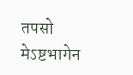तपसो मेऽष्टभागेन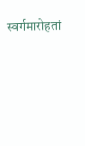स्वर्गमारोहतां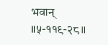भवान् ॥५-११९-२८॥